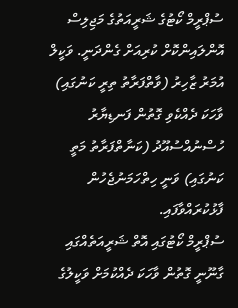ސުޕްރީމް ކޯޓުގެ ޝަރީއަތުގެ މަޖިލިސް އޮންލައިންކޮށް ކުރިއަށް ގެންދަނީ. ވަކީލް އުމަރު ޒާހިރު (ވާތްފަރާތު ތިރީ ކަނުގައި) ވާހަކަ ދެއްކެވި ގޮތުން ފަނޑިޔާރު ހުސްނުއްސުއޫދު (ކަނާތްފަރާތު މަތީ ކަނުގައި) ވަނީ ހިތްހަމަނުޖެހުން ފާޅުކުރައްވާފައި.
ސުޕްރީމް ކޯޓުގައި އޮތް ޝަރީއަތެއްގައި ގާނޫނީ ގޮތުން ވާހަކަ ދެއްކުމަށް ވަކީލުގެ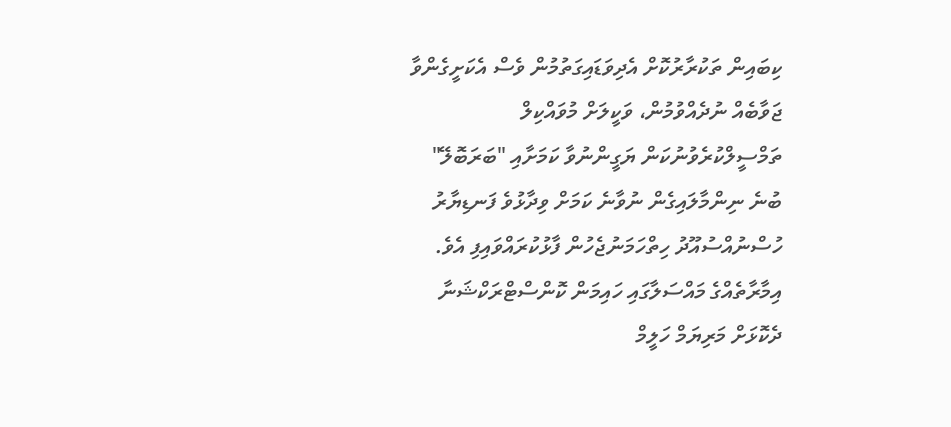ކިބައިން ތަކުރާރުކޮށް އެދިވަޑައިގަތުމުން ވެސް އެކަށީގެންވާ ޖަވާބެއް ނުދެއްވުމުން، ވަކީލަށް މުވައްކިލް ތަމްސީލްކުރެވުނުކަން ޔަގީންނުވާ ކަމަށާއި "ބަރަބޮލޭ" ބުނެ ނިންމާލައިގެން ނުވާނެ ކަމަށް ވިދާޅުވެ ފަނޑިޔާރު ހުސްނުއްސުއޫދު ހިތްހަމަނުޖެހުން ފާޅުކުރައްވައިފި އެވެ.
އިމާރާތެއްގެ މައްސަލާގައި ހައިމަން ކޮންސްޓްރަކްޝަނާ ދެކޮޅަށް މަރިޔަމް ހަލީމް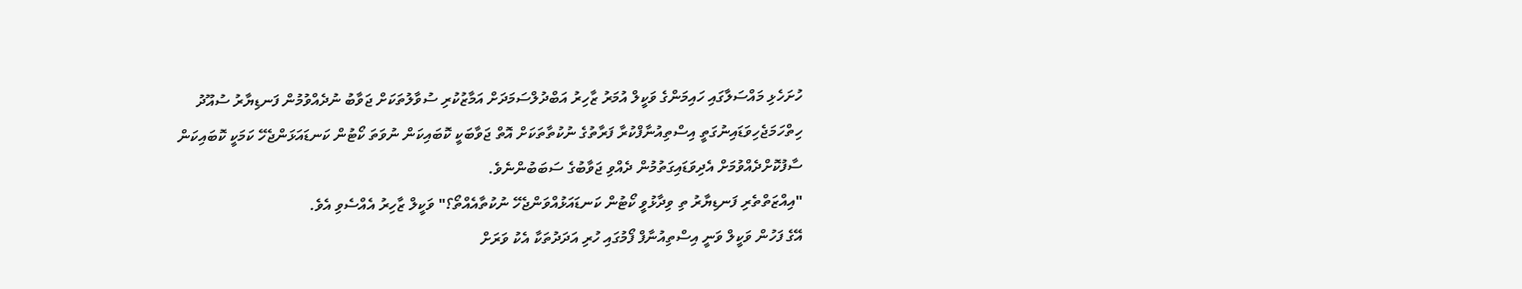ހުށަހެޅި މައްސަލާގައި ހައިމަންގެ ވަކީލް އުމަރު ޒާހިރު އަބްދުލްސަމަދަށް އަމާޒުކުރި ސުވާލުތަކަށް ޖަވާބު ނުދެއްވުމުން ފަނޑިޔާރު ސުއޫދު ހިތްހަމަޖެހިވަޑައިނުގަތީ އިސްތިއުނާފްކުރާ ފަރާތުގެ ނުކުތާތަކަށް އޮތް ޖަވާބަކީ ކޮބައިކަން ނުވަތަ ކޯޓުން ކަނޑައަޅަންޖެހޭ ކަމަކީ ކޮބައިކަން ސާފުކޮށްދެއްވުމަށް އެދިވަޑައިގަތުމުން ދެއްވި ޖަވާބުގެ ސަބަބުންނެވެ.
"އިއްޒަތްތެރި ފަނޑިޔާރު ތި ވިދާޅުވީ ކޯޓުން ކަނޑައަޅުއްވަންޖެހޭ ނުކުތާއެއްތޯ؟" ވަކީލް ޒާހިރު އެއްސެވި އެވެ.
އޭގެ ފަހުން ވަކީލް ވަނީ އިސްތިއުނާފް ފޯމުގައި ހުރި އަދަދުތަކާ އެކު ވަރަށް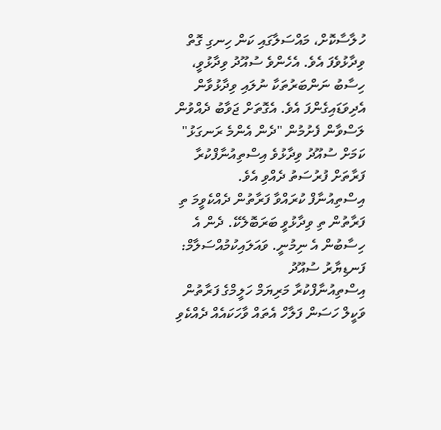ހުލާސާކޮށް، މައްސަލާގައި ކަން ހިނގި ގޮތް ވިދާޅުވެފަ އެވެ. އެހެންވެ ސުއޫދު ވިދާޅުވީ، ހިސާބު ނަންބަރުތަކާ ނުލައި ވިދާޅުވާން އެދިވަޑައިގެންފަ އެވެ. އެގޮތަށް ޖަވާބު ދެއްވުން ލަސްވާން ފެށުމުން "ދެން އެންމެ ރަނގަޅު" ކަމަށް ސުއޫދު ވިދާޅުވެ އިސްތިއުނާފްކުރާ ފަރާތަށް ފުރުސަތު ދެއްވި އެވެ.
އިސްތިއުނާފް ކުރައްވާ ފަރާތުން ދެއްކެވީމަ ތި ފަރާތުން ތި ވިދާޅުވީ ބަރަބޮލެކޭ. ދެން އެ ހިސާބުން އެ ނިމުނީ. ވައަލައިކުމުއްސަލާމް: ފަނޑިޔާރު ސުއޫދު
އިސްތިއުނާފްކުރާ މަރިޔަމް ހަލީމްގެ ފަރާތުން ވަކީލް ހަސަން ފަލާހް އެތައް ވާހަކައެއް ދެއްކެވި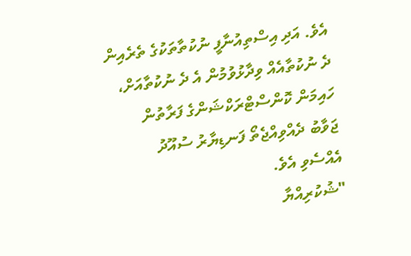އެވެ. އަދި އިސްތިއުނާފީ ނުކުތާތަކުގެ ތެރެއިން ދެ ނުކުތާއެއް ވިދާޅުވުމުން އެ ދެ ނުކުތާއަށް، ހައިމަން ކޮންސްޓްރަކްޝަންގެ ފަރާތުން ޖަވާބު ދެއްވިއްޖެތޯ ފަނޑިޔާރު ސުއޫދު އެއްސެވި އެވެ.
"ޝުކުރިއްޔާ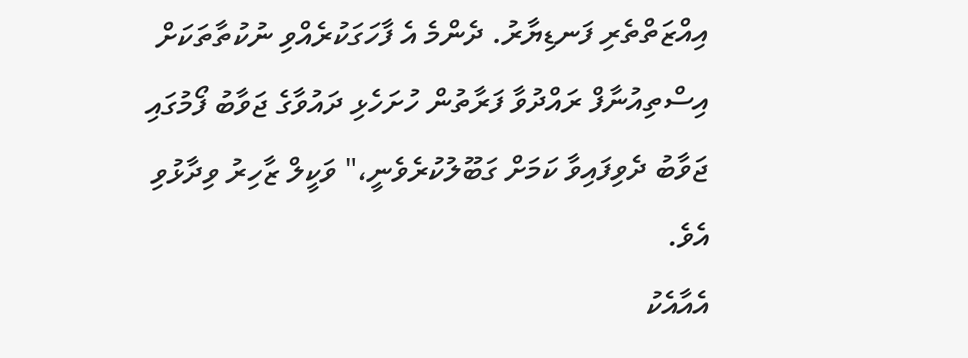އިއްޒަތްތެރި ފަނޑިޔާރު. ދެންމެ އެ ފާހަގަކުރެއްވި ނުކުތާތަކަށް އިސްތިއުނާފް ރައްދުވާ ފަރާތުން ހުށަހެޅި ދައުވާގެ ޖަވާބު ފޯމުގައި ޖަވާބު ދެވިފައިވާ ކަމަށް ގަބޫލުކުރެވެނީ،" ވަކީލް ޒާހިރު ވިދާޅުވި އެވެ.
އެއާއެކު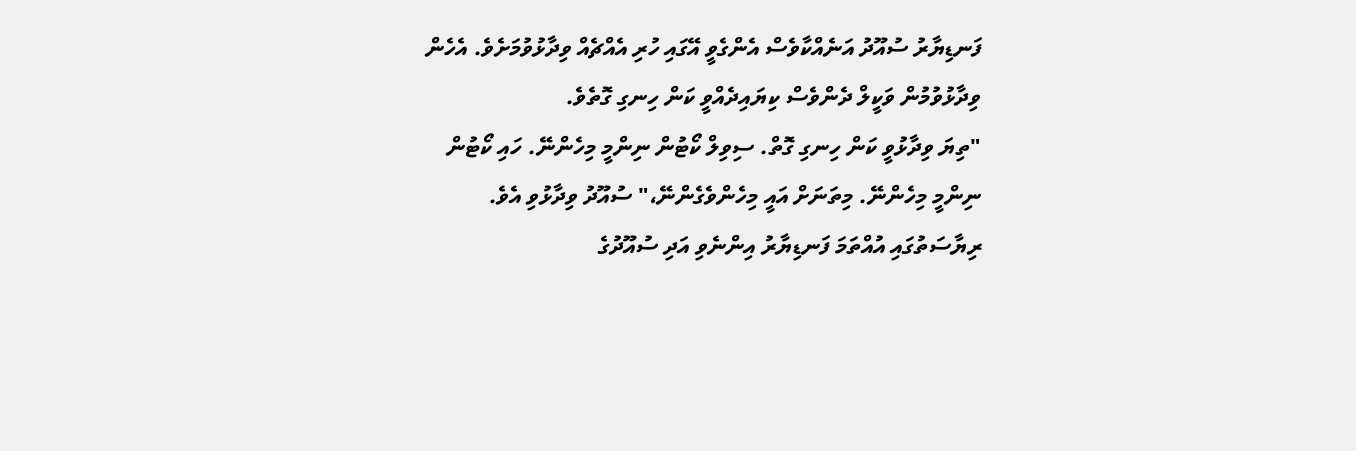ފަނޑިޔާރު ސުއޫދު އަނެއްކާވެސް އެންގެވީ އޭގައި ހުރި އެއްޗެއް ވިދާޅުވުމަށެވެ. އެހެން ވިދާޅުވުމުން ވަކީލް ދެންވެސް ކިޔައިދެއްވީ ކަން ހިނގި ގޮތެވެ.
"ތިޔަ ވިދާޅުވީ ކަން ހިނގި ގޮތް. ސިވިލް ކޯޓުން ނިންމީ މިހެންނޭ. ހައި ކޯޓުން ނިންމީ މިހެންނޭ. މިތަނަށް އައީ މިހެންވެގެންނޭ،" ސުއޫދު ވިދާޅުވި އެވެ.
ރިޔާސަތުގައި އުއްތަމަ ފަނޑިޔާރު އިންނެވި އަދި ސުއޫދުގެ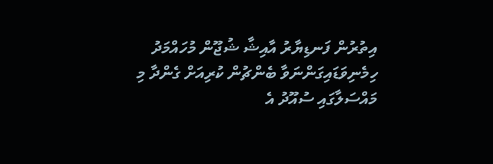އިތުރުން ފަނޑިޔާރު އާއިޝާ ޝުޖޫން މުހައްމަދު ހިމެނިވަޑައިގަންނަވާ ބެންޗުން ކުރިއަށް ގެންދާ މި މައްސަލާގައި ސުއޫދު އެ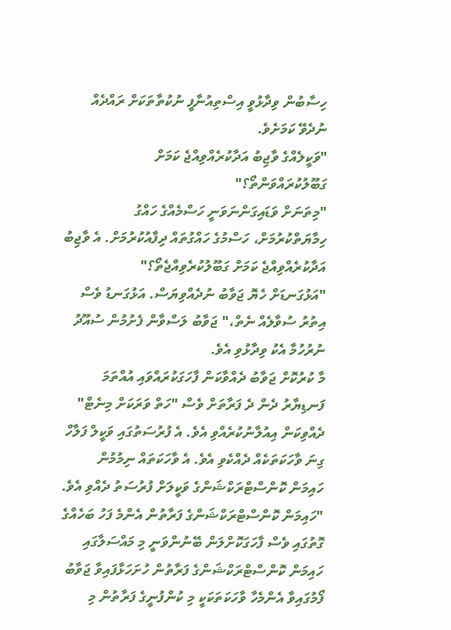ހިސާބުން ވިދާޅުވީ އިސްތިއުނާފީ ނުކުތާތަކަށް ރައްދެއް ނުދެވޭ ކަމަށެވެ.
"ވަކީލެއްގެ ވާޖިބު އަދާކުރެއްވިއްޖެ ކަމަށް ގަބޫލުކުރައްވަންތޯ؟"
"މިތަނަށް ވަޑައިގަންނަވަނީ ހަސްމެއްގެ ހައްގު ހިމާޔަތްކުރުމަށް، ހަސްމުގެ ހައްގުތައް ދިފާއުކުރުމަށް. އެ ވާޖިބު އަދާކުރެއްވިއްޖެ ކަމަށް ގަބޫލުކުރެވިއްޖެތޯ؟"
"އަޅުގަނޑަށް ހެޔޮ ޖަވާބު ނުދެއްވިޔަސް. އަޅުގަނޑު ވެސް އިތުރު ސުވާލެއް ނެތް،" ޖަވާބު ލަސްވާން ފެށުމުން ސުއޫދު ނުރުހުމާ އެކު ވިދާޅުވި އެވެ.
މާ ކުރުކޮށް ޖަވާބު ދެއްވާކަން ފާހަގަކުރައްވައި އުއްތަމަ ފަނޑިޔާރު ދެން ދެ ފަރާތަށް ވެސް "ހަތް ވަރަކަށް މިނެޓް" ދެއްވިކަން އިއުލާނުކުރެއްވި އެވެ. އެ ފުރުސަތުގައި ވަކީލް ފަލާހް ގިނަ ވާހަކަތަކެއް ދެއްކެވި އެވެ. އެ ވާހަކަތައް ނިމުމުން ހައިމަން ކޮންސްޓްރަކްޝަންގެ ވަކީލަށް ފުރުސަތު ދެއްވި އެވެ.
"ހައިމަން ކޮންސްޓްރަކްޝަންގެ ފަރާތުން އެންމެ ފަހު ބަހެއްގެ ގޮތުގައި ވެސް ފާހަގަކޮށްލަން ބޭނުންވަނީ މި މައްސަލާގައި ހައިމަން ކޮންސްޓްރަކްޝަންގެ ފަރާތުން ހުށަހަޅާފައިވާ ޖަވާބު ފޯމުގައިވާ އެންމެހާ ވާހަކަތަކަކީ މި ކުންފުނީގެ ފަރާތުން މި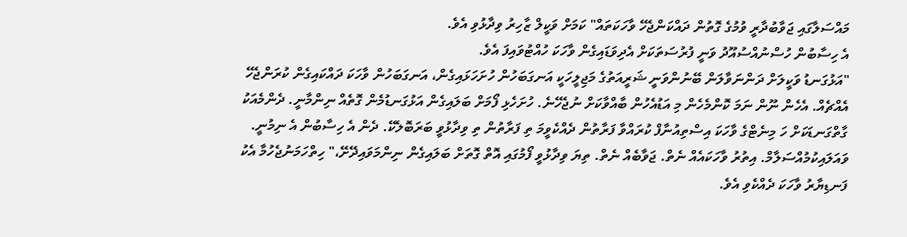މައްސަލާގައި ޖަވާބުދާރީ ވުމުގެ ގޮތުން ދައްކަންޖެހޭ ވާހަކަތައް" ކަމަށް ވަކީލް ޒާހިރު ވިދާޅުވި އެވެ.
އެ ހިސާބުން ހުސްނުއްސުއޫދު ވަނީ ފުރުސަތަކަށް އެދިވަޑައިގެން ވާހަކަ ހުއްޓުވައިފަ އެވެ.
"އަޅުގަނޑު ވަކީލަށް ދަންނަވާލަން ބޭނުންވަނީ ޝަރީއަތުގެ މަޖިލީހަކީ އަނގަބަހުން ހުށަހަޅައިގެން، އަނގަބަހުން ވާހަކަ ދައްކައިގެން ކުރަންޖެހޭ އެއްޗެއް. އެހެން ނޫން ނަމަ ކޮންމެހެން މި އަޑުއެހުން ބާއްވާކަށް ނުޖެހޭނެ. ހުށަހެޅި ފޯމަށް ބަލައިގެން އަޅުގަނޑުމެން ގޮތެއް ނިންމާނީ. ދެންމެއަކު ގާތްގަނޑަކަށް ހަ މިނެޓްގެ ވާހަކަ އިސްތިއުނާފް ކުރައްވާ ފަރާތުން ދެއްކެވީމަ ތި ފަރާތުން ތި ވިދާޅުވީ ބަރަބޮލެކޭ. ދެން އެ ހިސާބުން އެ ނިމުނީ. ވައަލައިކުމުއްސަލާމް. އިތުރު ވާހަކައެއް ނެތް. ޖަވާބެއް ނެތް. ތިޔަ ވިދާޅުވީ ފޯމުގައި އޮތް ގޮތަށް ބަލައިގެން ނިންމަވައިދޭށޭ،" ހިތްހަމަނުޖެހުމާ އެކު ފަނޑިޔާރު ވާހަކަ ދެއްކެވި އެވެ.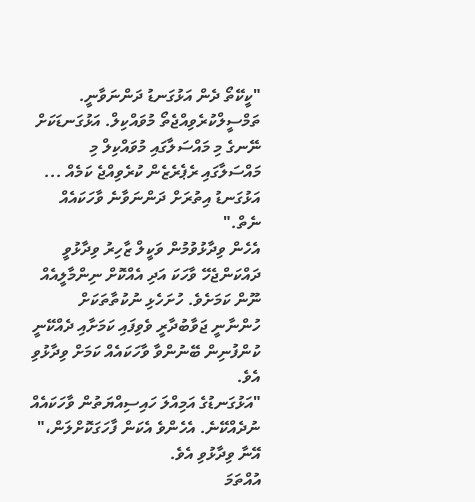"ކީކޭތޯ ދެން އަޅުގަނޑު ދަންނަވާނީ. ތަމްސީލްކުރެވިއްޖެތޯ މުވައްކިލް. އަޅުގަނޑަކަށް ނޭނގެ މި މައްސަލާގައި މުވައްކިލް މި މައްސަލާގައި ރެޕެރެޒެން ކުރެވިއްޖެ ކަމެއް ... އަޅުގަނޑު އިތުރަށް ދަންނަވާނެ ވާހަކައެއް ނެތް."
އެހެން ވިދާޅުވުމުން ވަކީލް ޒާހިރު ވިދާޅުވީ ދައްކަންޖެހޭ ވާހަކަ އަދި އެއްކޮށް ނިންމާލީއެއް ނޫން ކަމަށެވެ. ހުށަހެޅި ނުކުތާތަކަށް ހުންނާނީ ޖަވާބުދާރީ ވެވިފައި ކަމަށާއި ދެއްކޭނީ ކުންފުނިން ބޭނުންވާ ވާހަކައެއް ކަމަށް ވިދާޅުވި އެވެ.
"އަޅުގަނޑުގެ އަމިއްލަ ހައިސިއްޔަތުން ވާހަކައެއް ނުދެއްކޭނެ. އެހެންވެ އެކަން ފާހަގަކޮށްލަން،" އޭނާ ވިދާޅުވި އެވެ.
އުއްތަމަ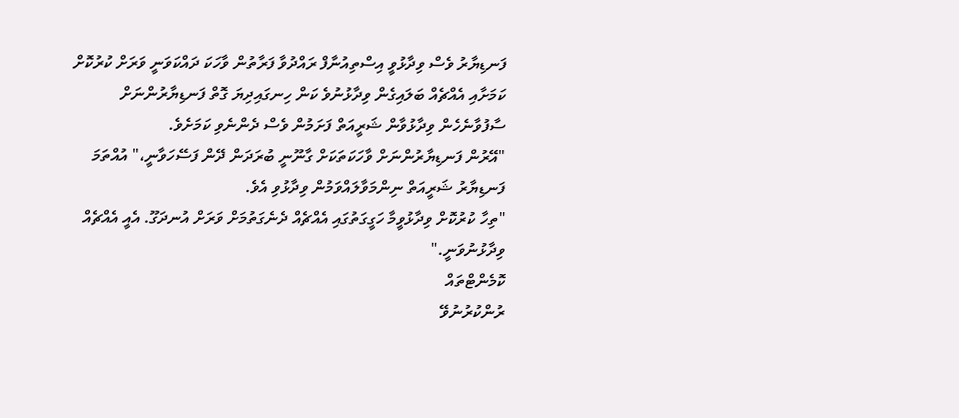ފަނޑިޔާރު ވެސް ވިދާޅުވީ އިސްތިއުނާފް ރައްދުވާ ފަރާތުން ވާހަކަ ދައްކަވަނީ ވަރަށް ކުރުކޮށް ކަމަށާއި އެއްޗެއް ބަލައިގެން ވިދާޅުނުވެ ކަން ހިނގައިދިޔަ ގޮތް ފަނޑިޔާރުންނަށް ސާފުވާނެހެން ވިދާޅުވާން ޝަރީއަތް ފަށަމުން ވެސް ދެންނެވި ކަމަށެވެ.
"އޭރުން ފަނޑިޔާރުންނަށް ވާހަކަތަކަށް ގާނޫނީ ބުރަދަން ދޭން ފަސޭހަވާނީ،" އުއްތަމަ ފަނޑިޔާރު ޝަރީއަތް ނިންމަވާލައްވަމުން ވިދާޅުވި އެވެ.
"ތިހާ ކުރުކޮށް ވިދާޅުވީމާ ހަގީގަތުގައި އެއްޗެއް ދެނެގަތުމަށް ވަރަށް އުނދަގޫ. އެއީ އެއްޗެއް ވިދާޅުނުވަނީ."
ކޮމެންޓްތައް
ރުންކުރުނުވޭ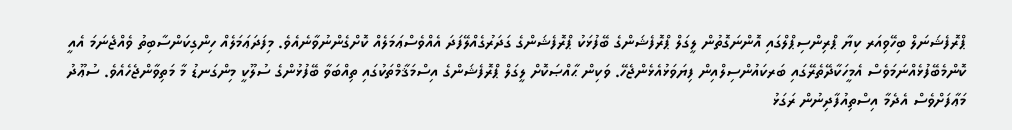ޕްރޮފެޝަނަލް ބިހޭވިއަރ ކިޔާ ޕްރިންސިޕްލްގައި އޮންނަގޮތުން ލީގަލް ޕްރޮފެޝަންގެ ބޭފުޅަކު ޕްރޮފެޝަންގެ ގަދަރުގެއްލޭފަދަ އެއްވެސްޢަމަލެއް ކޮށްގެންނުވާނެއެވެ. މިފަދަޢަމަލެއް ހިންގިކަންސާބިތު ވެއްޖެނަމަ އެއީ ކޮންމެބޭފުޅެއްނަމަވެސް އެމީހަކާދޭތެރޭގައި ބަރކައުންސިލްއިން ފިޔަވަޅުއެޅެންޖެހޭ. ވަކިން ޙާއްޞަކޮށް ލީގަލް ޕްރޮފެޝަންގެ އިސްމަޤާމްތަކުގައި ތިއްބަވާ ބޭފުޅުންގެ ސުލޫކީ މިންގަނޑު މާ މަތިވާންޖެހެއެވެ. ސުޢޫދު މަޢާފަށްވެސް އެދެމާ އިސްތިއުފާދިނުން ރަގަޅު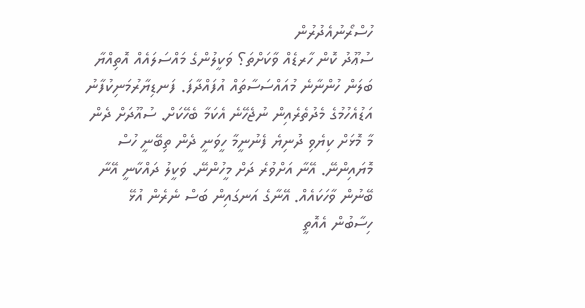ހުސްރޯނުއެދުރުން
ސުޢޫދު ކޮން ހާރޑެއް ވާކަށްތަ؟ ވަކީލުންގެ މައްސަލައެއް އޮތިއްޔާ ބަލަން ހުންނާނެ މުއައްސަސާތައް އުފައްދާފަ. ފަނޑިޔާރުމަނިކުފާނު އަޑުއެހުމުގެ މެދުތެރެއިން ނުޖެހޭނެ އެކަމާ ބެހޭކަށް. ސުއޫދަށް ދެން މާ މޮޅަށް ކިޔެވި ދުނިޔެ ފެނުނީމާ ހީވަނީ ދެން ތިބޭނީ ހުސް މޮޔައިންނޭ. އޭނާ އަށްވުރެ ދަށް މީހުންނޭ. ވަކީލު ދައްކާނީ އޭނާ ބޭނުން ވާހަކައެއް. އޭނާގެ އަނގައިން ބަސް ނެރެން އުޅޭ ހިސާބުން އެއޮތީ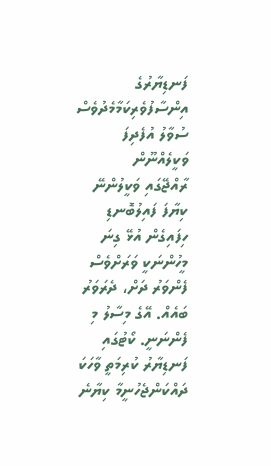ފަނޑިޔާރުގެ އިންސާފުވެރިކަމާމެދުވެސް ސުވާލު އުފެދިފަ
ވަކީލެއްނޫން
ރާއްޖޭގައި ވަކީލުންނޭ ކިޔާފަ ފައިލުބޮނޑި ހިފައިގެން އުޅޭ ގިނަ މީހުންނަކީ ވަރަށްވެސް ފެންވަރު ދަށް، ދެރަވަރު ބައެއް. އޭގެ މިސާލު މި ފެންނަނީ. ކޯޓުގައި ފަނޑިޔާރު ކުރިމަތީ ވާހަކަ ދައްކަންޖެހުނީމާ ކިޔާނެ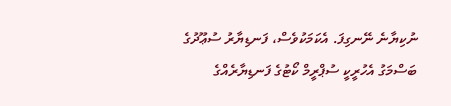ނުކިޔާނެ ނޭނގިފަ. އެކަމަކުވެސް، ފަނޑިޔާރު ސުޢޫދުގެ ބަސްމަގު އެހުރީކީ ސުޕްރީމް ކޯޓުގެ ފަނޑިޔާރެއްގެ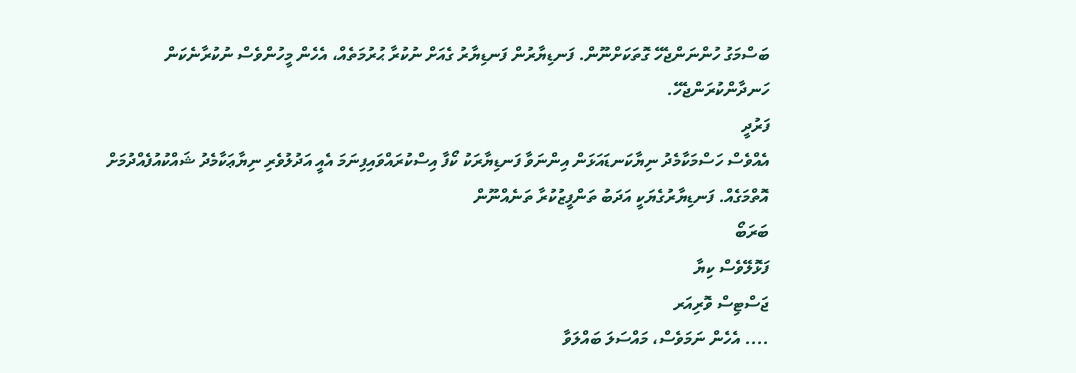ބަސްމަގު ހުންނަންޖެހޭ ގޮތަކަށްނޫން. ފަނޑިޔާރުން ފަނޑިޔާރު ގެއަށް ނުކުރާ ޙުރުމަތެއް، އެހެން މީހުންވެސް ނުކުރާނެކަން ހަނދާންކުރަންޖެހޭ.
ފަރުދީ
އެއްވެސް ހަސްމަކާމެދު ނިޔާކަނޑައަޅަން އިންނަވާ ފަނޑިޔާރަކު ކޯފާ އިސްކުރައްވައިފިނަމަ އެއީ އަދުލުވެރި ނިޔާޢަކާމެދު ޝައްކުއުފެއްދުމަށް އޮތްމަގެއް. ފަނޑިޔާރުގެޔަކީ އަދަބު ތަންފީޒުކުރާ ތަނެއްނޫން
ބަރަބޯ
ފަޅޮލޭވެސް ކިޔާ
ޖަސްޓިސް ވޮރިއަރ
.... އެހެން ނަމަވެސް، މައްސަލަ ބައްލަވާ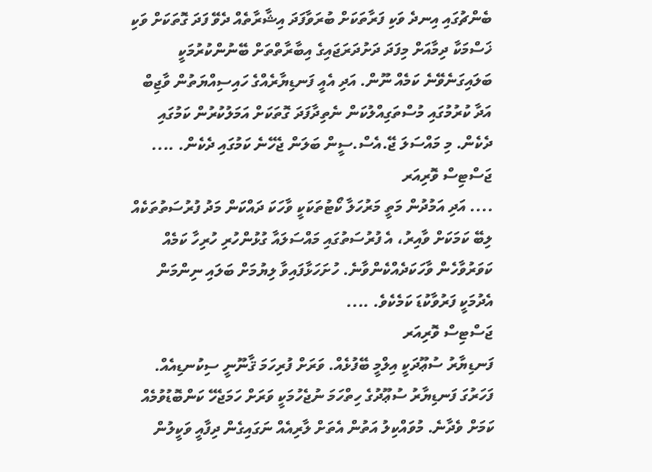ބެންޗުގައި އިނދެ ވަކި ފަރާތަކަށް ބުރަވާފަދަ އިޝާރާތެއް ދެވޭ ފަދަ ގޮތަކަށް ވަކި ޚަސްމަކާ ދިމާއަށް މިފަދަ ދަށުދަރަޖައިގެ އިބާރާތްތަށް ބޭނުންކުރުމަކީ ބަލައިގަނެވޭނެ ކަމެއް ނޫން. އަދި އެއީ ފަނޑިޔާރެއްގެ ހައިސިއްޔަތުން ވާޖިބް އަދާ ކުރުމުގައި މުސްތަގިއްލުކަން ނެތިދާފަދަ ގޮތަކަށް އަމަލުކުރުން ކަމުގައި ދެކެން. މި މައްސަލަ ޖޭ.އެސް.ސީން ބަލަން ޖެހޭނެ ކަމުގައި ދެކެން. ....
ޖަސްޓިސް ވޮރިއަރ
.... އަދި އަމުދުން މަތީ މަރުހަލާ ކޯޓުތަކަކީ ވާހަކަ ދައްކަން މަދު ފުރުސަތުތަކެއް ލިބޭ ކަމަކަށް ވާއިރު، އެ ފުރުސަތުގައި މައްސަލައާ ގުޅުންހުރި ހުރިހާ ކަމެއް ކަވަރުވާހެން ވާހަކަދެއްކެންވާނެ. ހުށަހަޅާފައިވާ ލިޔުމަށް ބަލައި ނިންމަން އެދުމަކީ ފަރުވާކުޑަ ކަމެކެވެ. ....
ޖަސްޓިސް ވޮރިއަރ
ފަނޑިޔާރު ސުޢޫދަކީ އިލްމީ ބޭފުޅެއް. ވަރަށް ފުރިހަމަ ޤާނޫނީ ސިކުނޑިއެއް. ފަހަރުގަ ފަނޑިޔާރު ސުޢޫދުގެ ހިތްހަމަ ނުޖެހުމަކީ ވަރަށް ހަމަޖެހޭ ކަންބޮޑުވުމެއް ކަމަށް ވެދާނެ. މުވައްކިލު އަތުން އެތަށް ލާރިއެއް ނަގައިގެން ދިފާއީ ވަކީލުން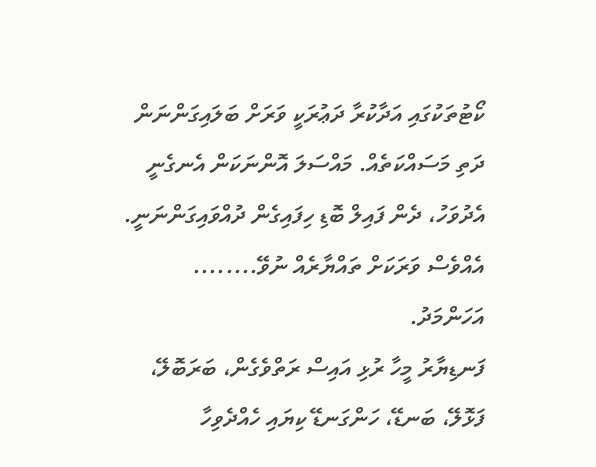ކޯޓުތަކުގައި އަދާކުރާ ދަޢުރަކީ ވަރަށް ބަލައިގަންނަން ދަތި މަސައްކަތެއް. މައްސަލަ އޮންނަކަން އެނގެނީ އެދުވަހު، ދެން ފައިލް ބޮޑި ހިފައިގެން ދުއްވައިގަންނަނީ. އެއްވެސް ވަރަކަށް ތައްޔާރެއް ނުވޭ........
އަހަންމަދު.
ފަނޑިޔާރު މީހާ ރުޅި އައިސް ރަތްވެގެން، ބަރަބޮލޭ، ފަޅޮލޭ، ބަނޑޭ، ހަންގަނޑޭ ކިޔައި ހެއްދެވިހާ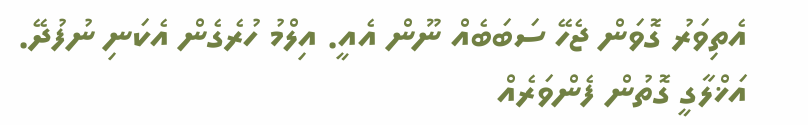އެތިވަރު ގޮވަން ޖެހޭ ސަބަބެއް ނޫން އެއީ. އިލްމު ހުރެގެން އެކަނި ނުފުދޭ. އަޚްލާގީ ގޮތުން ފެންވަރެއް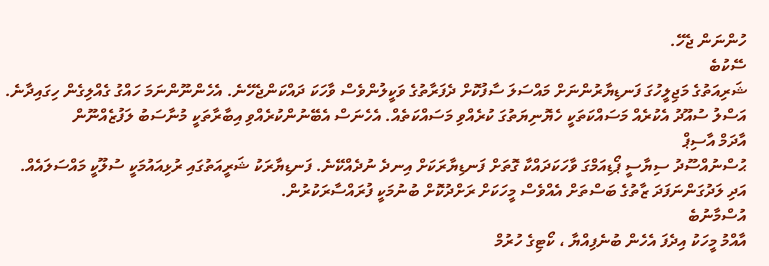ހުންނަން ޖެހޭ.
ސޭކުބެ
ޝަރިއަތުގެ މަޖިލީހުގަ ފަނޑިޔާރުންނަށް މައްސަލަ ސާފުކޮށް ދެފަރާތުގެ ވަކީލުންވެސް ވާހަކަ ދައްކަންޖެހޭނެ. އެހެންނޫންނަމަ ހައްގު ގެއްލިގެން ހިގައިދާނެ. އަސްލު ސުއޫދު އެކުރެއް މަސައްކަތަކީ ހެޔޮނިޔަތުގަ ކުރެއްވި މަސައްކަތެއް. އެހެނަސް އެބޭނުންކުރެއްވި އިބާރާތަކީ މުނާސަބު ލަފުޒެއްނޫން
އާދަމް އާސިޕް
ޙުސްނުއްސޫދު ސިޔާސީ ޕޯޑިއަމްގަ ވާހަކަދައްކާ ގޮތަށް ފަނޑިޔާރަކަށް އިނދެ ނުދެއްކޭނެ. ފަނޑިޔާރަކު ޝަރީއަތުގައި ރުޅިއައުމަކީ ސުލޫކީ މައްސަލައެއް. އަދި ލަދުގަންނަފަދަ ޒާތުގެ ބަސްތަށް އެއްވެސް މީހަކަށް ރަށްދުކޮށް ބުނުމަކީ ފުރައްސާރަކުރުން.
އުސްމާނުބެ
އާއްމު މީހަކު އިދެފަ އެހެން ބުނެފިއްޔާ ، ކޯޓިގެ ހުރުމް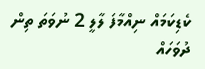ކެޑިކަމައް ނިއްމާފަ ލާލީ 2 ނުވަތަ ތިން ދުވަހައް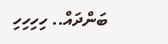ބަންދައް.. ހިހިހިހި